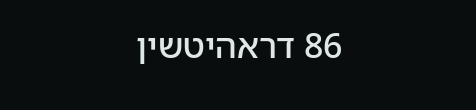86 דראהיטשין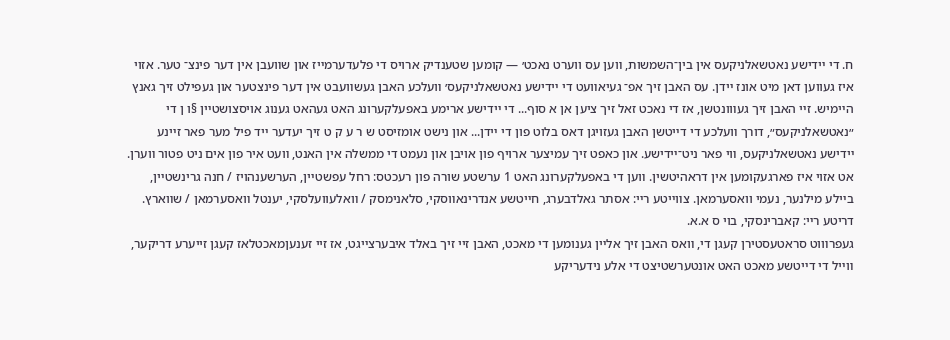ח. די ײדישע נאטשאלניקעס אין בין־השמשות, װען עס ווערט נאכט׳ — קומען שטענדיק ארויס די פלעדערמײז און שװעבן אין דער פינצ־ טער. אזוי איז געווען דאן מיט אונז ײדן. עס האבן זיך אפ־ געיאװעט די ײדישע נאטשאלניקעס׳ װעלכע האבן געשװעבט אין דער פינצטער און געפילט זיך גאנץ הײמיש. זײ האבן זיך געװונטשן, אז די נאכט זאל זיך ציען אן א סוף... די ײדישע ארימע באפעלקערונג האט געהאט גענוג אויסצושטײן §ו ן די ״נאטשאלניקעס״, דורך װעלכע די דײטשן האבן געזויגן דאס בלוט פון די ײדן... און נישט אומזיסט ש ר ע ק ט זיך יעדער ײד פיל מער פאר זײנע ײדישע נאטשאלניקעס, װי פאר ניט־ײדישע. און כאפט זיך עמיצער ארויף פון אויבן און נעמט די ממשלה אין האנט, װעט איר פון אים ניט פטור װערן. אט אזוי איז פארגעקומען אין דראהיטשין. װען די באפעלקערונג האט 1 ערשטע שורה פון רעכטס: רחל עפשטײן, הערשענהויז / חנה גרינשטײן, בײלע מילנער, נעמי וואסערמאן. צװײטע רײ: אסתר גאלדבערג, חײטשע אנדרינאװסקי, סלאנימסק / װאלעוועלסקי, יענטל װאסערמאן / שװארץ. דריטע רײ: קאברינסקי, בוי ס א.א.
געפרװוט סראטעסטירן קעגן די, װאס האבן זיך אלײן גענומען די מאכט, האבן זיי זיך באלד איבערצײגט, אז זיי זענעןמאכטלאז קעגן זייערע דריקער, װײל די דײטשע מאכט האט אונטערשטיצט די אלע נידעריקע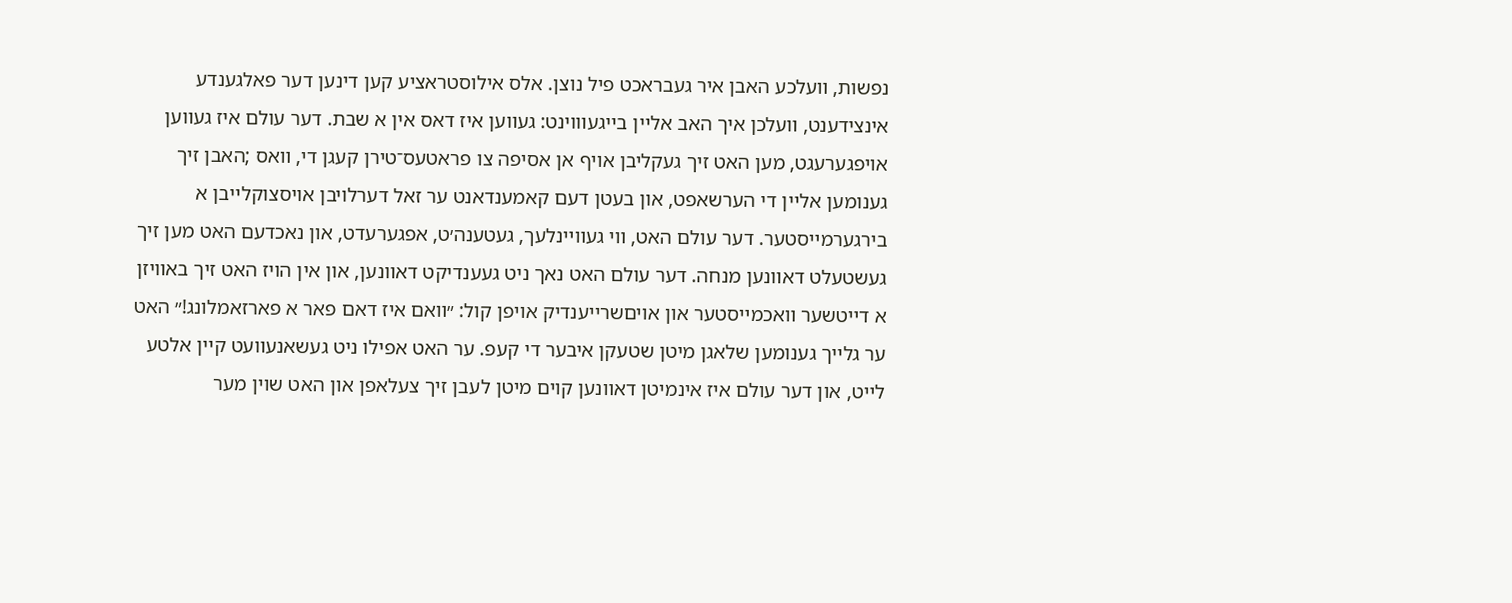נפשות, װעלכע האבן איר געבראכט פיל נוצן. אלס אילוסטראציע קען דינען דער פאלגענדע אינצידענט, װעלכן איך האב אלײן בײגעװוינט: געװען איז דאס אין א שבת. דער עולם איז געװען אויפגערעגט, מען האט זיך געקליבן אויף אן אסיפה צו פראטעס־טירן קעגן די, װאס ;האבן זיך גענומען אלײן די הערשאפט, און בעטן דעם קאמענדאנט ער זאל דערלויבן אויסצוקלײבן א בירגערמײסטער. דער עולם האט, װי געװײנלעך, געטענה׳ט, אפגערעדט, און נאכדעם האט מען זיך געשטעלט דאװנען מנחה. דער עולם האט נאך ניט געענדיקט דאװנען, און אין הויז האט זיך באװיזן א דײטשער װאכמײסטער און אויםשרייענדיק אויפן קול: ״װאם איז דאם פאר א פארזאמלונג!״ האט ער גלײך גענומען שלאגן מיטן שטעקן איבער די קעפ. ער האט אפילו ניט געשאנעװעט קײן אלטע לײט, און דער עולם איז אינמיטן דאװנען קוים מיטן לעבן זיך צעלאפן און האט שוין מער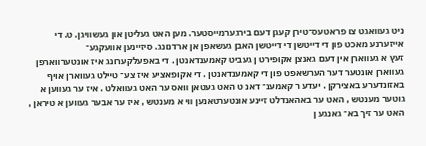ניט געװאגט צו פראטעס־טירן קעגן דעם בירגערמײסטער. מען האט געליטן און געשװיגן. ט. די אײזערנע מאכט פון די דײטשן די דײטשן האבן געשאפן אן ארדנונג. סיזײנען אװעקגע־
זעץ א געװארן אין דעם גאנצן אקופירט ן געביט קאמענדאנטן . די באפעלקערונג איז אונטערװארפן געװארן אונטער דער הערשאפט פון די קאמענדאנטן . די אקופאציע איז צע־ טײלט געװארן אויף באזונדערע באצירקן . יעדע ר קאמענ־ דאנ ט האט געטאן װאס ער האט געװאלט . איז ער געװען א גוטער מענטש , האט ער באהאנדלט זײנע אונטערטאנען װי א מענטש , איז ער אבער געװען א טיראן , האט ער זיך בא־ גאנגע ן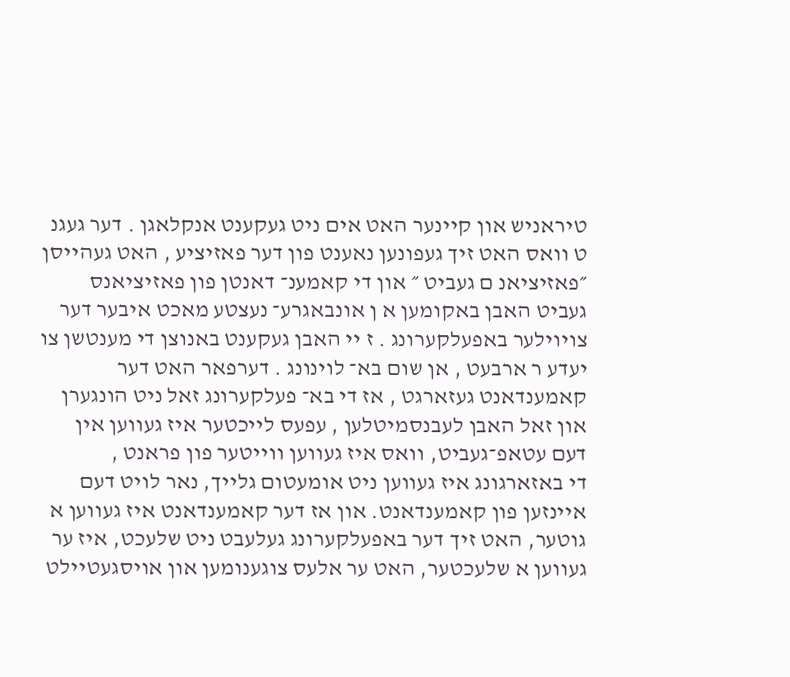טיראניש און קײנער האט אים ניט געקענט אנקלאגן . דער געגנ ט װאס האט זיך געפונען נאענט פון דער פאזיציע , האט געהײסן ״פאזיציאנ ם געביט ״ און די קאמענ־ דאנטן פון פאזיציאנס געביט האבן באקומען א ן אונבאגרע־ נעצטע מאכט איבער דער צױוילער באפעלקערונג . ז ײ האבן געקענט באנוצן די מענטשן צו יעדע ר ארבעט , אן שום בא־ לוינונג . דערפאר האט דער קאמענדאנט געזארגט , אז די בא־ פעלקערונג זאל ניט הונגערן און זאל האבן לעבנסמיטלען , עפעס לײכטער איז געװען אין דעם עטאפ־געביט, וואס איז געװען װײטער פון פראנט ,
די באזארגונג איז געווען ניט אומעטום גלייך, נאר לויט דעם איינזען פון קאמענדאנט. און אז דער קאמענדאנט איז געווען א גוטער, האט זיך דער באפעלקערונג געלעבט ניט שלעכט, איז ער געווען א שלעכטער, האט ער אלעס צוגענומען און אויסגעטיילט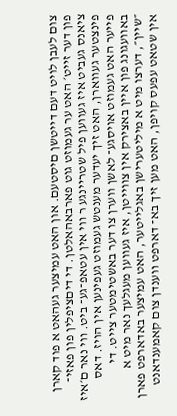צום לעבן לויט דעם דײטשן םיסטעם. און האט עמיצער געהאט א פוד קארן פון דער זײט׳ האט ער געמוזט גוט פארבאהאלטן. די דיםציפלין פון פאזי־ ציאנס געביט איז געווען פיל שטרײנגע ר װי אין עטאפ־גע־ ביט. װי נאר ם׳איז פינצטער געווארן, האט זיך יעדער מענטש געמוזט געפינען אין הויז. דאס פײער האט געמוזט אויסגע־ לאשן ווערן צו דער באשטימטער צײט. די באװעגונג פון אײן באצירק אין צװײטן, איז געווען מעגלעך נאר מיט א ״שײן״, דערצו מיט א מיליטערישן באגלײטער, האט עמיצער באדארפט פארן אין שטאט עפעס קויפן, האט מען זיך בא־ דארפט װענדן צום קאמענדאנט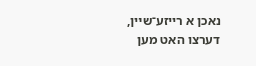נאכן א רייזע־שײן, דערצו האט מען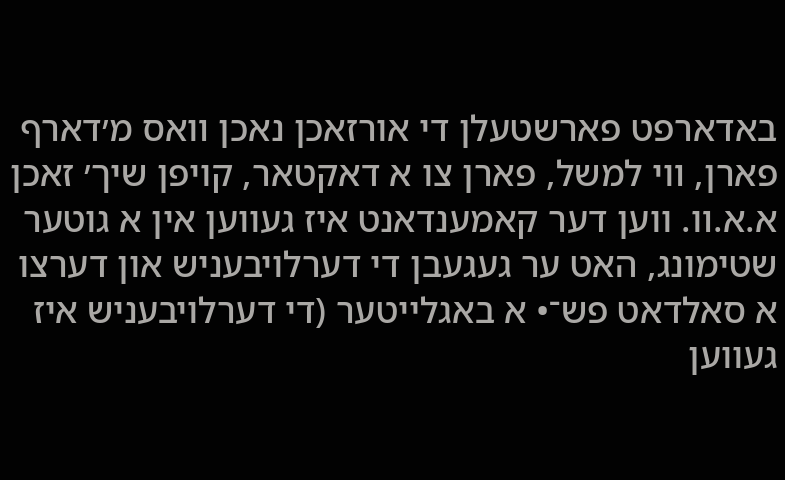באדארפט פארשטעלן די אורזאכן נאכן װאס מ׳דארף פארן, װי למשל, פארן צו א דאקטאר, קויפן שיך׳ זאכן א.א.װ. ווען דער קאמענדאנט איז געווען אין א גוטער שטימונג, האט ער געגעבן די דערלויבעניש און דערצו א סאלדאט פש־• א באגלײטער (די דערלויבעניש איז געווען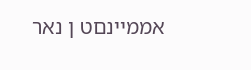אממײנםט ן נאר